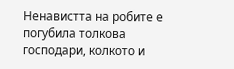Ненавистта на робите е погубила толкова господари, колкото и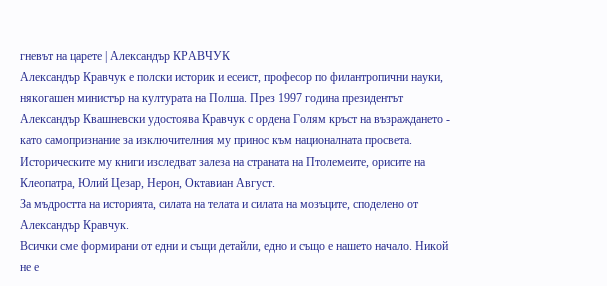гневът на царете | Александър КРАВЧУК
Александър Кравчук е полски историк и есеист, професор по филантропични науки, някогашен министър на културата на Полша. През 1997 година президентът Александър Квашневски удостоява Кравчук с ордена Голям кръст на възраждането - като самопризнание за изключителния му принос към националната просвета. Историческите му книги изследват залеза на страната на Птолемеите, орисите на Клеопатра, Юлий Цезар, Нерон, Октавиан Август.
За мъдростта на историята, силата на телата и силата на мозъците, споделено от Александър Кравчук.
Всички сме формирани от едни и същи детайли, едно и също е нашето начало. Никой не е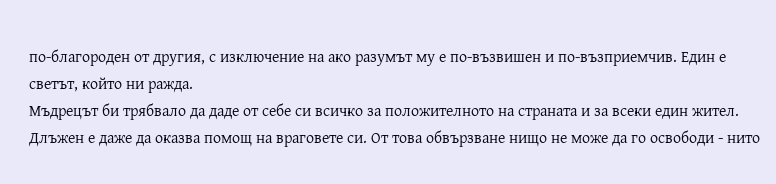по-благороден от другия, с изключение на ако разумът му е по-възвишен и по-възприемчив. Един е светът, който ни ражда.
Мъдрецът би трябвало да даде от себе си всичко за положителното на страната и за всеки един жител. Длъжен е даже да оказва помощ на враговете си. От това обвързване нищо не може да го освободи - нито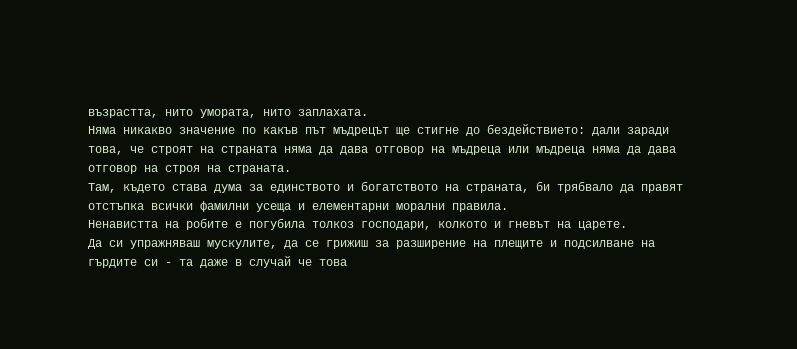възрастта, нито умората, нито заплахата.
Няма никакво значение по какъв път мъдрецът ще стигне до бездействието: дали заради това, че строят на страната няма да дава отговор на мъдреца или мъдреца няма да дава отговор на строя на страната.
Там, където става дума за единството и богатството на страната, би трябвало да правят отстъпка всички фамилни усеща и елементарни морални правила.
Ненавистта на робите е погубила толкоз господари, колкото и гневът на царете.
Да си упражняваш мускулите, да се грижиш за разширение на плещите и подсилване на гърдите си - та даже в случай че това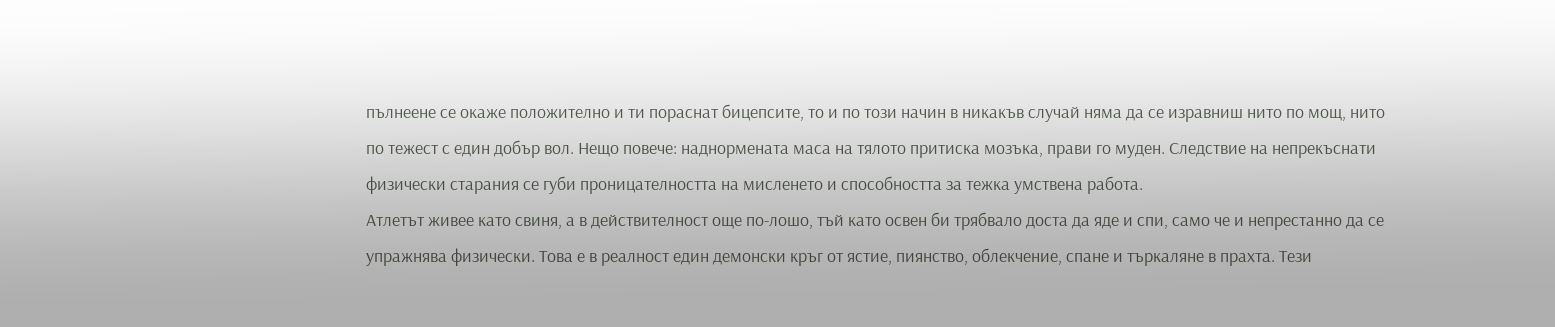пълнеене се окаже положително и ти пораснат бицепсите, то и по този начин в никакъв случай няма да се изравниш нито по мощ, нито по тежест с един добър вол. Нещо повече: наднормената маса на тялото притиска мозъка, прави го муден. Следствие на непрекъснати физически старания се губи проницателността на мисленето и способността за тежка умствена работа.
Атлетът живее като свиня, а в действителност още по-лошо, тъй като освен би трябвало доста да яде и спи, само че и непрестанно да се упражнява физически. Това е в реалност един демонски кръг от ястие, пиянство, облекчение, спане и търкаляне в прахта. Тези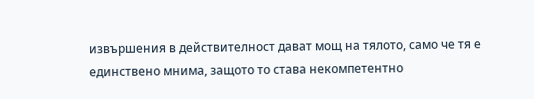извършения в действителност дават мощ на тялото, само че тя е единствено мнима, защото то става некомпетентно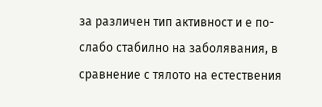за различен тип активност и е по-слабо стабилно на заболявания, в сравнение с тялото на естествения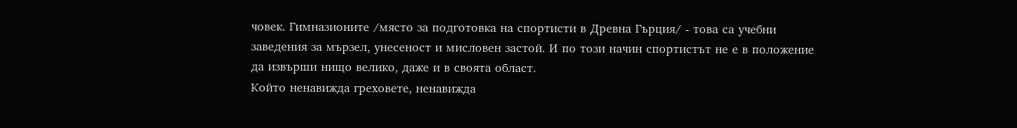човек. Гимназионите /място за подготовка на спортисти в Древна Гърция/ - това са учебни заведения за мързел, унесеност и мисловен застой. И по този начин спортистът не е в положение да извърши нищо велико, даже и в своята област.
Който ненавижда греховете, ненавижда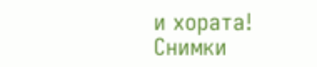и хората!
Снимки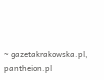~ gazetakrakowska.pl, pantheion.pl